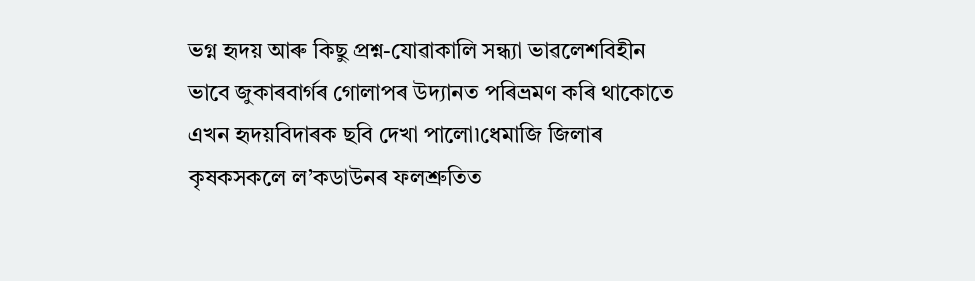ভগ্ন হৃদয় আৰু কিছু প্ৰশ্ন-যোৱাকালি সন্ধ্যা ভাৱলেশবিহীন ভাবে জুকাৰবাৰ্গৰ গোলাপৰ উদ্যানত পৰিভ্ৰমণ কৰি থাকোতে এখন হৃদয়বিদাৰক ছবি দেখা পালো৷ধেমাজি জিলাৰ কৃষকসকলে ল’কডাউনৰ ফলশ্ৰুতিত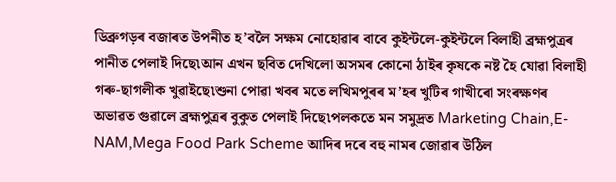ডিব্ৰুগড়ৰ বজাৰত উপনীত হ’বলৈ সক্ষম নোহোৱাৰ বাবে কুইন্টলে-কুইন্টলে বিলাহী ব্ৰহ্মপুত্ৰৰ পানীত পেলাই দিছে৷আন এখন ছবিত দেখিলো অসমৰ কোনো ঠাইৰ কৃষকে নষ্ট হৈ যোৱা বিলাহী গৰু-ছাগলীক খুৱাইছে৷শুনা পোৱা খবৰ মতে লখিমপুৰৰ ম’হৰ খুটিৰ গাখীৰো সংৰক্ষণৰ অভাৱত গুৱালে ব্ৰহ্মপুত্ৰৰ বুকুত পেলাই দিছে৷পলকতে মন সমুদ্ৰত Marketing Chain,E-NAM,Mega Food Park Scheme আদিৰ দৰে বহু নামৰ জোৱাৰ উঠিল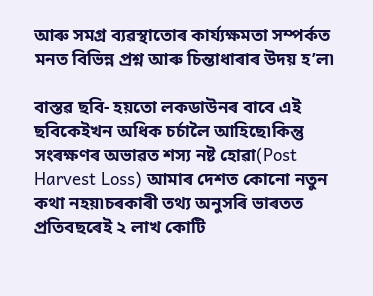আৰু সমগ্ৰ ব্যৱস্থাতোৰ কাৰ্য্যক্ষমতা সম্পৰ্কত মনত বিভিন্ন প্ৰশ্ন আৰু চিন্তাধাৰাৰ উদয় হ’ল৷

বাস্তৱ ছবি- হয়তো লকডাউনৰ বাবে এই ছবিকেইখন অধিক চৰ্চালৈ আহিছে৷কিন্তু সংৰক্ষণৰ অভাৱত শস্য নষ্ট হোৱা(Post Harvest Loss) আমাৰ দেশত কোনো নতুন কথা নহয়৷চৰকাৰী তথ্য অনুসৰি ভাৰতত প্ৰতিবছৰেই ২ লাখ কোটি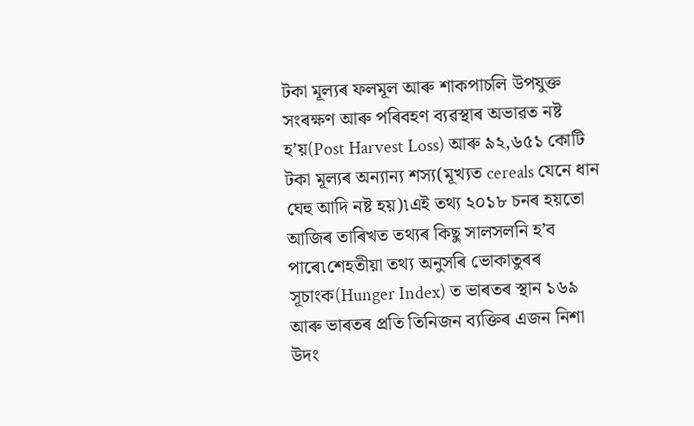টকা মূল্যৰ ফলমূল আৰু শাকপাচলি উপযুক্ত সংৰক্ষণ আৰু পৰিবহণ ব্যৱস্থাৰ অভাৱত নষ্ট হ’য়(Post Harvest Loss) আৰু ৯২,৬৫১ কোটি টকা মূল্যৰ অন্যান্য শস্য(মূখ্যত cereals যেনে ধান ঘেহু আদি নষ্ট হয়)৷এই তথ্য ২০১৮ চনৰ হয়তো আজিৰ তাৰিখত তথ্যৰ কিছু সালসলনি হ’ব পাৰে৷শেহতীয়া তথ্য অনুসৰি ভোকাতুৰৰ সূচাংক(Hunger Index) ত ভাৰতৰ স্থান ১৬৯ আৰু ভাৰতৰ প্ৰতি তিনিজন ব্যক্তিৰ এজন নিশা উদং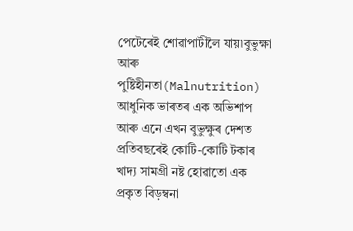পেটেৰেই শোৱাপাটীলৈ যায়৷বুভুক্ষা আৰু পুষ্টিহীনতা(Malnutrition) আধুনিক ভাৰতৰ এক অভিশাপ আৰু এনে এখন বুভুক্ষুৰ দেশত প্ৰতিবছৰেই কোটি-কোটি টকাৰ খাদ্য সামগ্ৰী নষ্ট হোৱাতো এক প্ৰকৃত বিড়ম্বনা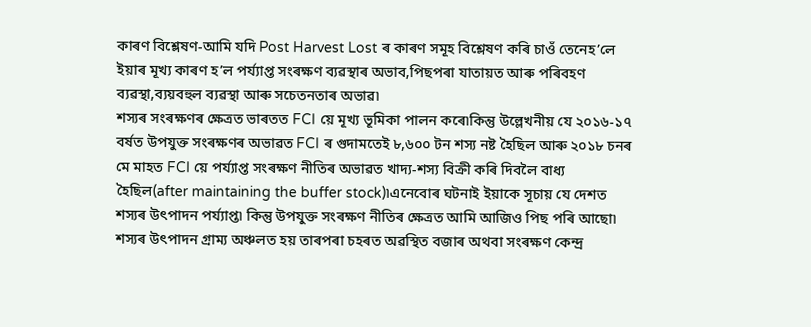কাৰণ বিশ্লেষণ-আমি যদি Post Harvest Lost ৰ কাৰণ সমূহ বিশ্লেষণ কৰি চাওঁ তেনেহ’লে ইয়াৰ মূখ্য কাৰণ হ’ল পৰ্য্যাপ্ত সংৰক্ষণ ব্যৱস্থাৰ অভাব,পিছপৰা যাতায়ত আৰু পৰিবহণ ব্যৱস্থা,ব্যয়বহুল ব্যৱস্থা আৰু সচেতনতাৰ অভাৱ৷
শস্যৰ সংৰক্ষণৰ ক্ষেত্ৰত ভাৰতত FCI য়ে মূখ্য ভূমিকা পালন কৰে৷কিন্তু উল্লেখনীয় যে ২০১৬-১৭ বৰ্ষত উপযুক্ত সংৰক্ষণৰ অভাৱত FCI ৰ গুদামতেই ৮,৬০০ টন শস্য নষ্ট হৈছিল আৰু ২০১৮ চনৰ মে মাহত FCI য়ে পৰ্য্যাপ্ত সংৰক্ষণ নীতিৰ অভাৱত খাদ্য-শস্য বিক্ৰী কৰি দিবলৈ বাধ্য হৈছিল(after maintaining the buffer stock)৷এনেবোৰ ঘটনাই ইয়াকে সূচায় যে দেশত শস্যৰ উৎপাদন পৰ্য্যাপ্ত৷ কিন্তু উপযুক্ত সংৰক্ষণ নীতিৰ ক্ষেত্ৰত আমি আজিও পিছ পৰি আছো৷
শস্যৰ উৎপাদন গ্ৰাম্য অঞ্চলত হয় তাৰপৰা চহৰত অৱস্থিত বজাৰ অথবা সংৰক্ষণ কেন্দ্ৰ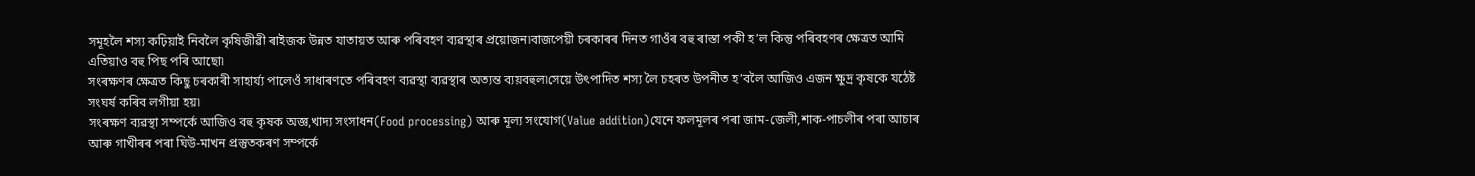সমূহলৈ শস্য কঢ়িয়াই নিবলৈ কৃষিজীৱী ৰাইজক উন্নত যাতায়ত আৰু পৰিবহণ ব্যৱস্থাৰ প্ৰয়োজন৷বাজপেয়ী চৰকাৰৰ দিনত গাওঁৰ বহু ৰাস্তা পকী হ’ল কিন্তু পৰিবহণৰ ক্ষেত্ৰত আমি এতিয়াও বহু পিছ পৰি আছো৷
সংৰক্ষণৰ ক্ষেত্ৰত কিছু চৰকাৰী সাহাৰ্য্য পালেওঁ সাধাৰণতে পৰিবহণ ব্যৱস্থা ব্যৱস্থাৰ অত্যন্ত ব্যয়বহুল৷সেয়ে উৎপাদিত শস্য লৈ চহৰত উপনীত হ’বলৈ আজিও এজন ক্ষুদ্ৰ কৃষকে যঠেষ্ট সংঘৰ্ষ কৰিব লগীয়া হয়৷
সংৰক্ষণ ব্যৱস্থা সম্পৰ্কে আজিও বহু কৃষক অজ্ঞ,খাদ্য সংসাধন(Food processing) আৰু মূল্য সংযোগ(Value addition)যেনে ফলমূলৰ পৰা জাম-জেলী,শাক-পাচলীৰ পৰা আচাৰ আৰু গাখীৰৰ পৰা ঘিউ-মাখন প্ৰস্তুতকৰণ সম্পৰ্কে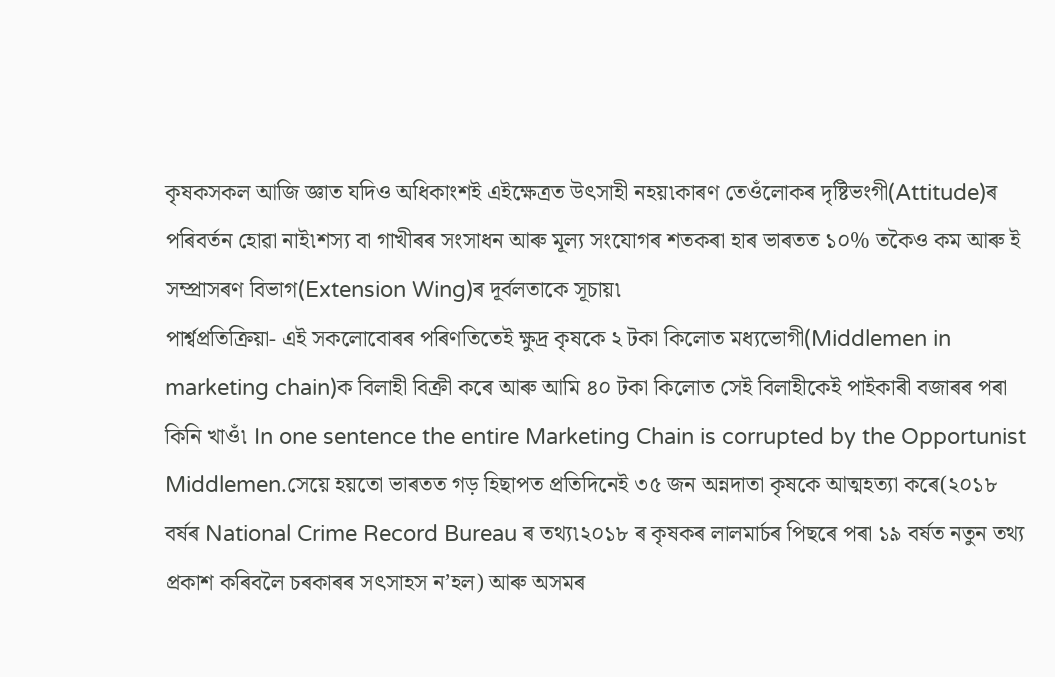কৃষকসকল আজি জ্ঞাত যদিও অধিকাংশই এইক্ষেত্ৰত উৎসাহী নহয়৷কাৰণ তেওঁলোকৰ দৃষ্টিভংগী(Attitude)ৰ পৰিবৰ্তন হোৱা নাই৷শস্য বা গাখীৰৰ সংসাধন আৰু মূল্য সংযোগৰ শতকৰা হাৰ ভাৰতত ১০% তকৈও কম আৰু ই সম্প্ৰাসৰণ বিভাগ(Extension Wing)ৰ দূৰ্বলতাকে সূচায়৷
পাৰ্শ্বপ্ৰতিক্ৰিয়া- এই সকলোবোৰৰ পৰিণতিতেই ক্ষুদ্ৰ কৃষকে ২ টকা কিলোত মধ্যভোগী(Middlemen in marketing chain)ক বিলাহী বিক্ৰী কৰে আৰু আমি ৪০ টকা কিলোত সেই বিলাহীকেই পাইকাৰী বজাৰৰ পৰা কিনি খাওঁ৷ In one sentence the entire Marketing Chain is corrupted by the Opportunist Middlemen.সেয়ে হয়তো ভাৰতত গড় হিছাপত প্ৰতিদিনেই ৩৫ জন অন্নদাতা কৃষকে আত্মহত্যা কৰে(২০১৮ বৰ্ষৰ National Crime Record Bureau ৰ তথ্য৷২০১৮ ৰ কৃষকৰ লালমাৰ্চৰ পিছৰে পৰা ১৯ বৰ্ষত নতুন তথ্য প্ৰকাশ কৰিবলৈ চৰকাৰৰ সৎসাহস ন’হল) আৰু অসমৰ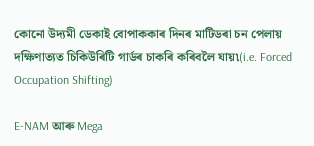কোনো উদ্যমী ডেকাই বোপাককাৰ দিনৰ মাটিডৰা চন পেলায় দক্ষিণাত্যত চিকিউৰিটি গাৰ্ডৰ চাকৰি কৰিবলৈ যায়৷(i.e. Forced Occupation Shifting)

E-NAM আৰু Mega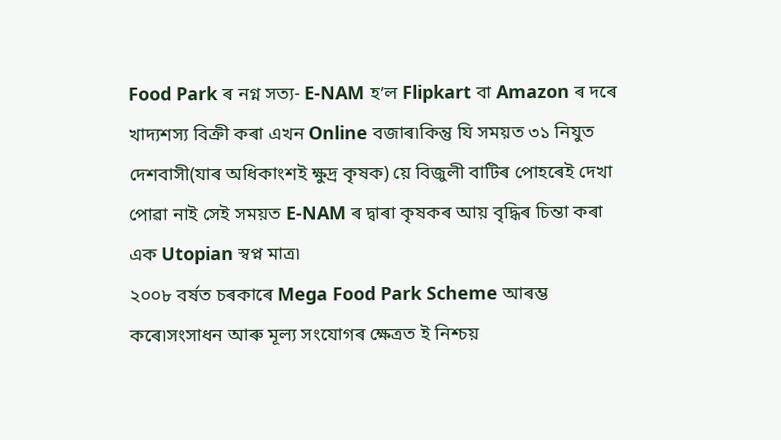Food Park ৰ নগ্ন সত্য- E-NAM হ’ল Flipkart বা Amazon ৰ দৰে খাদ্যশস্য বিক্ৰী কৰা এখন Online বজাৰ৷কিন্তু যি সময়ত ৩১ নিযুত দেশবাসী(যাৰ অধিকাংশই ক্ষুদ্ৰ কৃষক) য়ে বিজুলী বাটিৰ পোহৰেই দেখা পোৱা নাই সেই সময়ত E-NAM ৰ দ্বাৰা কৃষকৰ আয় বৃদ্ধিৰ চিন্তা কৰা এক Utopian স্বপ্ন মাত্ৰ৷
২০০৮ বৰ্ষত চৰকাৰে Mega Food Park Scheme আৰম্ভ কৰে৷সংসাধন আৰু মূল্য সংযোগৰ ক্ষেত্ৰত ই নিশ্চয়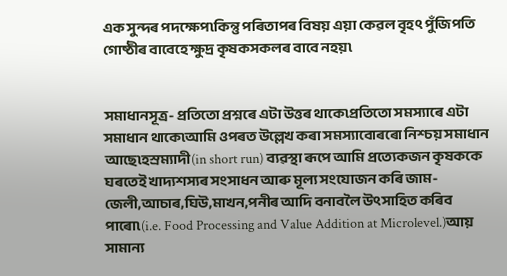এক সুন্দৰ পদক্ষেপ৷কিন্তু পৰিতাপৰ বিষয় এয়া কেৱল বৃহৎ পুঁজিপতি গোষ্ঠীৰ বাবেহে ক্ষুদ্ৰ কৃষকসকলৰ বাবে নহয়৷


সমাধানসূত্ৰ- প্ৰতিতো প্ৰশ্নৰে এটা উত্তৰ থাকে৷প্ৰতিতো সমস্যাৰে এটা সমাধান থাকে৷আমি ওপৰত উল্লেখ কৰা সমস্যাবোৰৰো নিশ্চয় সমাধান আছে৷হস্ৰম্যাদী(in short run) ব্যৱস্থা ৰূপে আমি প্ৰত্যেকজন কৃষককে ঘৰতেই খাদ্যশস্যৰ সংসাধন আৰু মূল্য সংযোজন কৰি জাম-জেলী,আচাৰ,ঘিউ,মাখন,পনীৰ আদি বনাবলৈ উৎসাহিত কৰিব পাৰো৷(i.e. Food Processing and Value Addition at Microlevel.)আয় সামান্য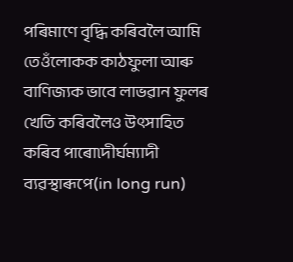পৰিমাণে বৃদ্ধি কৰিবলৈ আমি তেওঁলোকক কাঠফুলা আৰু বাণিজ্যক ভাবে লাভৱান ফুলৰ খেতি কৰিবলৈও উৎসাহিত কৰিব পাৰো৷দীৰ্ঘম্যাদী ব্যৱস্থাৰূপে(in long run)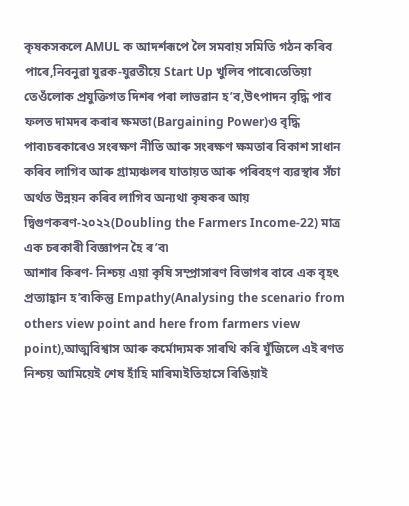কৃষকসকলে AMUL ক আদৰ্শৰূপে লৈ সমবায় সমিতি গঠন কৰিব পাৰে,নিবনুৱা যুৱক-যুৱতীয়ে Start Up খুলিব পাৰে৷তেতিয়া তেওঁলোক প্ৰযুক্তিগত দিশৰ পৰা লাভৱান হ’ব,উৎপাদন বৃদ্ধি পাব ফলত দামদৰ কৰাৰ ক্ষমতা(Bargaining Power)ও বৃদ্ধি পাব৷চৰকাৰেও সংৰক্ষণ নীতি আৰু সংৰক্ষণ ক্ষমতাৰ বিকাশ সাধান কৰিব লাগিব আৰু গ্ৰাম্যঞ্চলৰ যাতায়ত আৰু পৰিবহণ ব্যৱস্থাৰ সঁচা অৰ্থত উন্নয়ন কৰিব লাগিব অন্যথা কৃষকৰ আয় দ্বিগুণকৰণ-২০২২(Doubling the Farmers Income-22) মাত্ৰ এক চৰকাৰী বিজ্ঞাপন হৈ ৰ’ব৷
আশাৰ কিৰণ- নিশ্চয় এয়া কৃষি সম্প্ৰাসাৰণ বিভাগৰ বাবে এক বৃহৎ প্ৰত্যাহ্বান হ’ব৷কিন্তু Empathy(Analysing the scenario from others view point and here from farmers view point),আত্মবিশ্বাস আৰু কৰ্মোদ্যমক সাৰথি কৰি যুঁজিলে এই ৰণত নিশ্চয় আমিয়েই শেষ হাঁহি মাৰিম৷ইতিহাসে ৰিঙিয়াই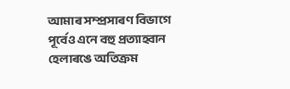আমাৰ সম্প্ৰসাৰণ বিভাগে পূৰ্বেও এনে বহু প্ৰত্যাহ্বান হেলাৰঙে অতিক্ৰম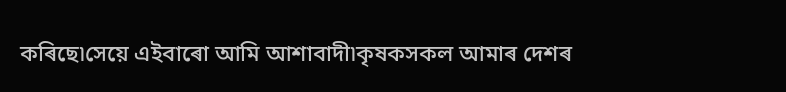কৰিছে৷সেয়ে এইবাৰো আমি আশাবাদী৷কৃষকসকল আমাৰ দেশৰ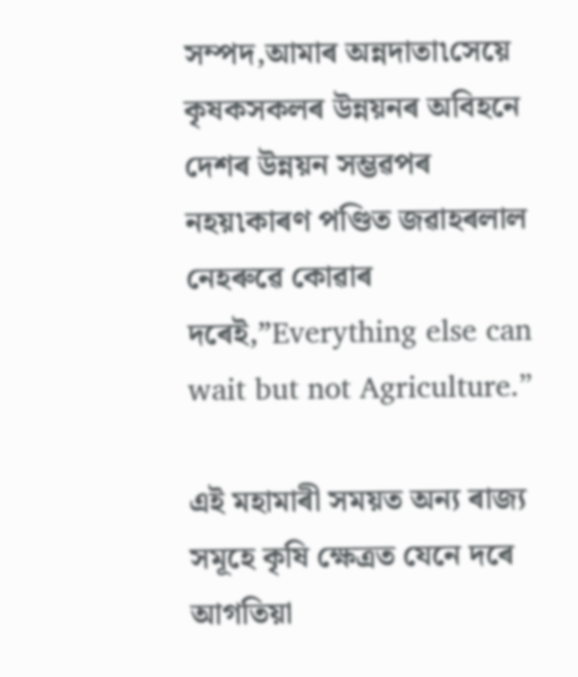সম্পদ,আমাৰ অন্নদাতা৷সেয়ে কৃষকসকলৰ উন্নয়নৰ অবিহনে দেশৰ উন্নয়ন সম্ভৱপৰ নহয়৷কাৰণ পণ্ডিত জৱাহৰলাল নেহৰুৱে কোৱাৰ দৰেই,”Everything else can wait but not Agriculture.”

এই মহামাৰী সময়ত অন্য ৰাজ্য সমূহে কৃষি ক্ষেত্ৰত যেনে দৰে আগতিয়া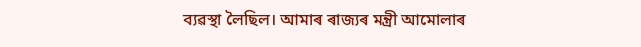ব্যৱস্থা লৈছিল। আমাৰ ৰাজ্যৰ মন্ত্ৰী আমোলাৰ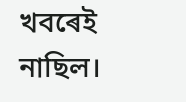খবৰেই নাছিল।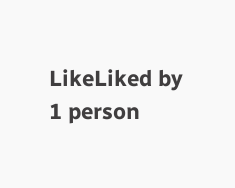LikeLiked by 1 person